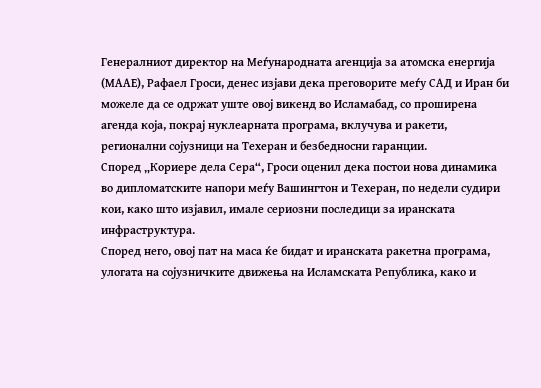Генералниот директор на Меѓународната агенција за атомска енергија (МААЕ), Рафаел Гроси, денес изјави дека преговорите меѓу САД и Иран би можеле да се одржат уште овој викенд во Исламабад, со проширена агенда која, покрај нуклеарната програма, вклучува и ракети, регионални сојузници на Техеран и безбедносни гаранции.
Според „Кориере дела Сера“, Гроси оценил дека постои нова динамика во дипломатските напори меѓу Вашингтон и Техеран, по недели судири кои, како што изјавил, имале сериозни последици за иранската инфраструктура.
Според него, овој пат на маса ќе бидат и иранската ракетна програма, улогата на сојузничките движења на Исламската Република, како и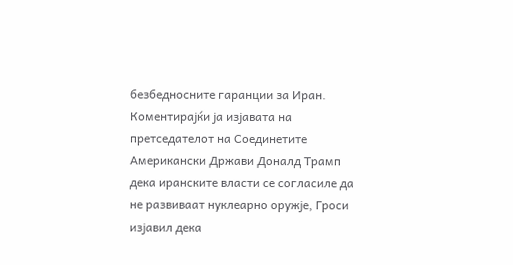безбедносните гаранции за Иран.
Коментирајќи ја изјавата на претседателот на Соединетите Американски Држави Доналд Трамп дека иранските власти се согласиле да не развиваат нуклеарно оружје, Гроси изјавил дека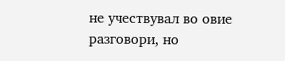не учествувал во овие разговори, но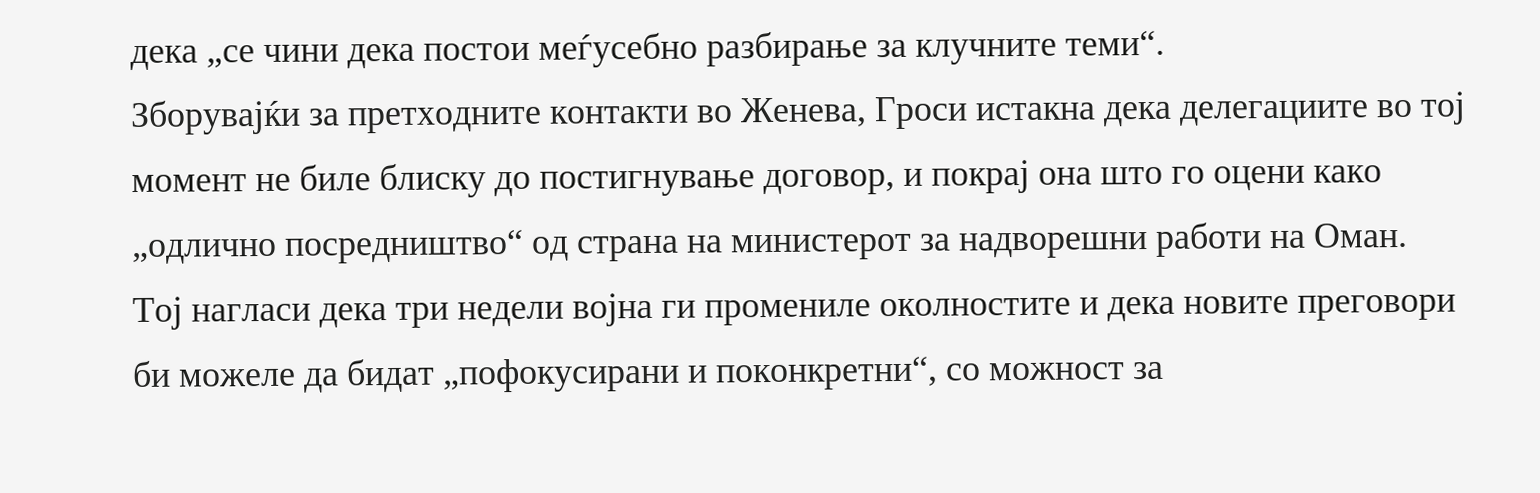дека „се чини дека постои меѓусебно разбирање за клучните теми“.
Зборувајќи за претходните контакти во Женева, Гроси истакна дека делегациите во тој момент не биле блиску до постигнување договор, и покрај она што го оцени како „одлично посредништво“ од страна на министерот за надворешни работи на Оман.
Тој нагласи дека три недели војна ги промениле околностите и дека новите преговори би можеле да бидат „пофокусирани и поконкретни“, со можност за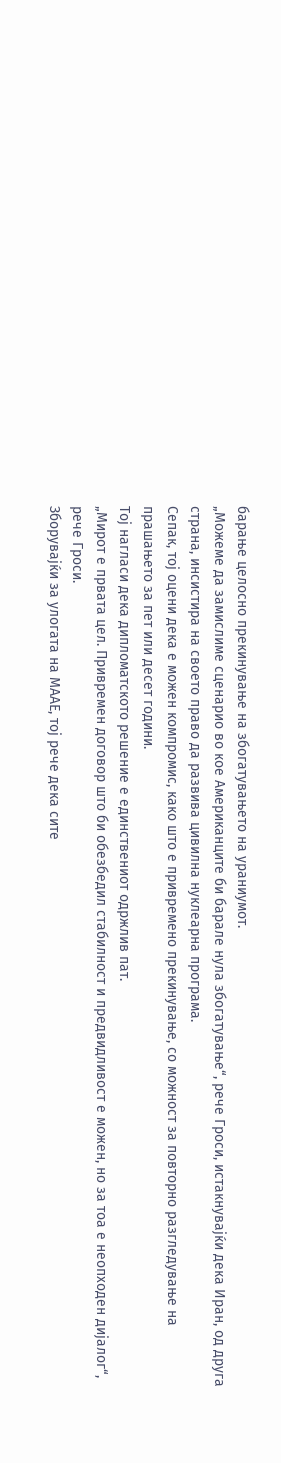барање целосно прекинување на збогатувањето на ураниумот.
„Можеме да замислиме сценарио во кое Американците би барале нула збогатување“, рече Гроси, истакнувајќи дека Иран, од друга страна, инсистира на своето право да развива цивилна нуклеарна програма.
Сепак, тој оцени дека е можен компромис, како што е привремено прекинување, со можност за повторно разгледување на прашањето за пет или десет години.
Тој нагласи дека дипломатското решение е единствениот одржлив пат.
„Мирот е првата цел. Привремен договор што би обезбедил стабилност и предвидливост е можен, но за тоа е неопходен дијалог“, рече Гроси.
Зборувајќи за улогата на МААЕ, тој рече дека сите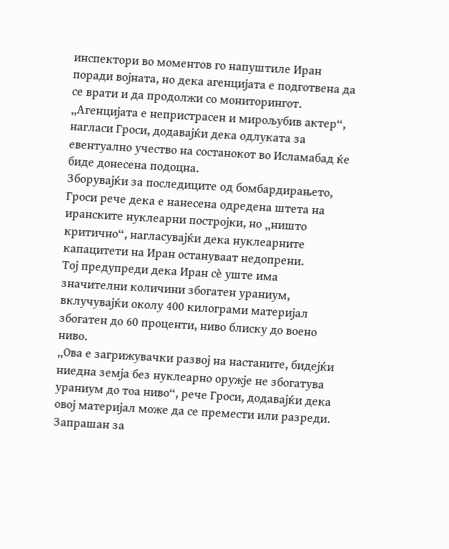инспектори во моментов го напуштиле Иран поради војната, но дека агенцијата е подготвена да се врати и да продолжи со мониторингот.
„Агенцијата е непристрасен и мирољубив актер“, нагласи Гроси, додавајќи дека одлуката за евентуално учество на состанокот во Исламабад ќе биде донесена подоцна.
Зборувајќи за последиците од бомбардирањето, Гроси рече дека е нанесена одредена штета на иранските нуклеарни постројки, но „ништо критично“, нагласувајќи дека нуклеарните капацитети на Иран остануваат недопрени.
Тој предупреди дека Иран сè уште има значителни количини збогатен ураниум, вклучувајќи околу 400 килограми материјал збогатен до 60 проценти, ниво блиску до воено ниво.
„Ова е загрижувачки развој на настаните, бидејќи ниедна земја без нуклеарно оружје не збогатува ураниум до тоа ниво“, рече Гроси, додавајќи дека овој материјал може да се премести или разреди.
Запрашан за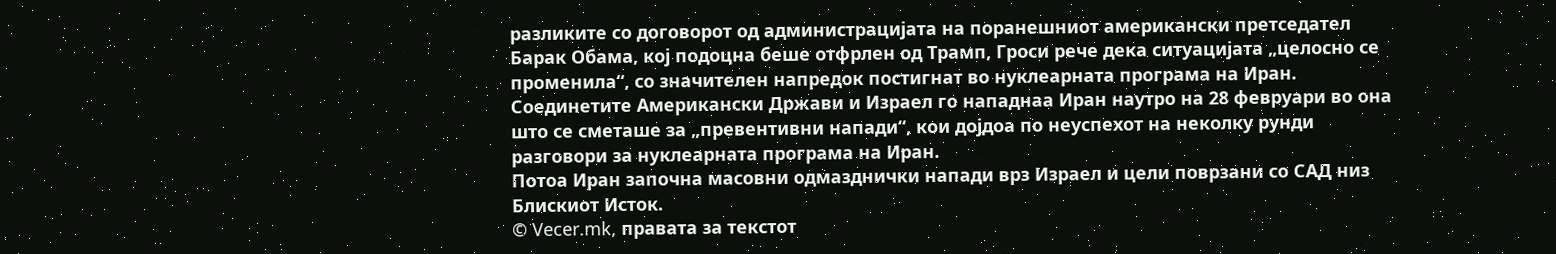разликите со договорот од администрацијата на поранешниот американски претседател Барак Обама, кој подоцна беше отфрлен од Трамп, Гроси рече дека ситуацијата „целосно се променила“, со значителен напредок постигнат во нуклеарната програма на Иран.
Соединетите Американски Држави и Израел го нападнаа Иран наутро на 28 февруари во она што се сметаше за „превентивни напади“, кои дојдоа по неуспехот на неколку рунди разговори за нуклеарната програма на Иран.
Потоа Иран започна масовни одмазднички напади врз Израел и цели поврзани со САД низ Блискиот Исток.
© Vecer.mk, правата за текстот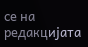се на редакцијата